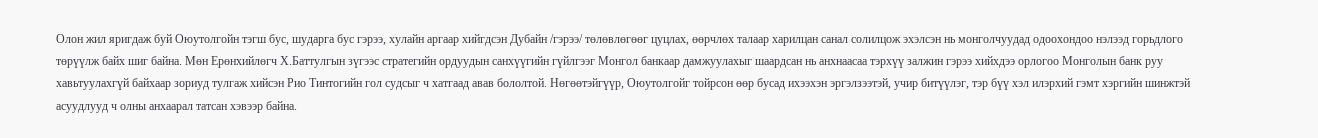Олон жил яригдаж буй Оюутолгойн тэгш бус, шударга бус гэрээ, хулайн аргаар хийгдсэн Дубайн /гэрээ/ төлөвлөгөөг цуцлах, өөрчлөх талаар харилцан санал солилцож эхэлсэн нь монголчуудад одоохондоо нэлээд горьдлого төрүүлж байх шиг байна. Мөн Ерөнхийлөгч Х.Баттулгын зүгээс стратегийн ордуудын санхүүгийн гүйлгээг Монгол банкаар дамжуулахыг шаардсан нь анхнаасаа тэрхүү залжин гэрээ хийхдээ орлогоо Монголын банк руу хавьтуулахгүй байхаар зориуд тулгаж хийсэн Рио Тинтогийн гол судсыг ч хатгаад авав бололтой. Нөгөөтэйгүүр, Оюутолгойг тойрсон өөр бусад ихээхэн эргэлзээтэй, учир битүүлэг, тэр бүү хэл илэрхий гэмт хэргийн шинжтэй асуудлууд ч олны анхаарал татсан хэвээр байна.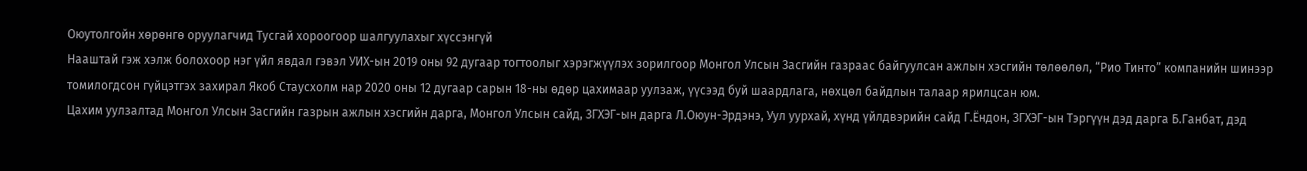Оюутолгойн хөрөнгө оруулагчид Тусгай хороогоор шалгуулахыг хүссэнгүй
Нааштай гэж хэлж болохоор нэг үйл явдал гэвэл УИХ-ын 2019 оны 92 дугаар тогтоолыг хэрэгжүүлэх зорилгоор Монгол Улсын Засгийн газраас байгуулсан ажлын хэсгийн төлөөлөл, “Рио Тинто” компанийн шинээр томилогдсон гүйцэтгэх захирал Якоб Стаусхолм нар 2020 оны 12 дугаар сарын 18-ны өдөр цахимаар уулзаж, үүсээд буй шаардлага, нөхцөл байдлын талаар ярилцсан юм.
Цахим уулзалтад Монгол Улсын Засгийн газрын ажлын хэсгийн дарга, Монгол Улсын сайд, ЗГХЭГ-ын дарга Л.Оюун-Эрдэнэ, Уул уурхай, хүнд үйлдвэрийн сайд Г.Ёндон, ЗГХЭГ-ын Тэргүүн дэд дарга Б.Ганбат, дэд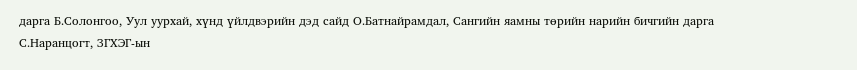дарга Б.Солонгоо, Уул уурхай, хүнд үйлдвэрийн дэд сайд О.Батнайрамдал, Сангийн яамны төрийн нарийн бичгийн дарга С.Наранцогт, ЗГХЭГ-ын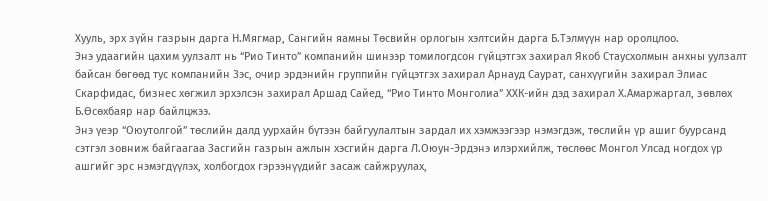Хууль, эрх зүйн газрын дарга Н.Мягмар, Сангийн яамны Төсвийн орлогын хэлтсийн дарга Б.Тэлмүүн нар оролцлоо.
Энэ удаагийн цахим уулзалт нь “Рио Тинто” компанийн шинээр томилогдсон гүйцэтгэх захирал Якоб Стаусхолмын анхны уулзалт байсан бөгөөд тус компанийн Зэс, очир эрдэнийн группийн гүйцэтгэх захирал Арнауд Саурат, санхүүгийн захирал Элиас Скарфидас, бизнес хөгжил эрхэлсэн захирал Аршад Сайед, “Рио Тинто Монголиа” ХХК-ийн дэд захирал Х.Амаржаргал, зөвлөх Б.Өсөхбаяр нар байлцжээ.
Энэ үеэр “Оюутолгой” төслийн далд уурхайн бүтээн байгуулалтын зардал их хэмжээгээр нэмэгдэж, төслийн үр ашиг буурсанд сэтгэл зовниж байгаагаа Засгийн газрын ажлын хэсгийн дарга Л.Оюун-Эрдэнэ илэрхийлж, төслөөс Монгол Улсад ногдох үр ашгийг эрс нэмэгдүүлэх, холбогдох гэрээнүүдийг засаж сайжруулах,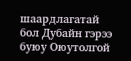шаардлагатай бол Дубайн гэрээ буюу Оюутолгой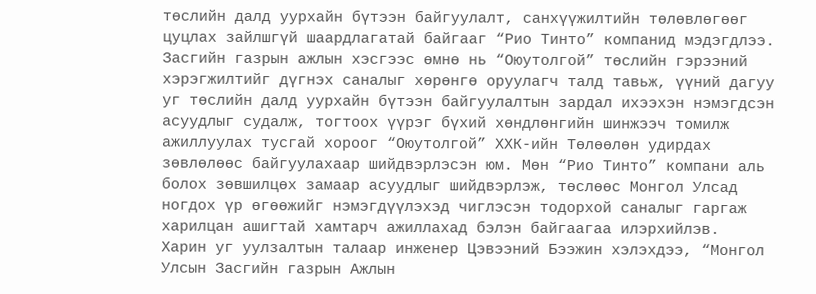төслийн далд уурхайн бүтээн байгуулалт, санхүүжилтийн төлөвлөгөөг цуцлах зайлшгүй шаардлагатай байгааг “Рио Тинто” компанид мэдэгдлээ.
Засгийн газрын ажлын хэсгээс өмнө нь “Оюутолгой” төслийн гэрээний хэрэгжилтийг дүгнэх саналыг хөрөнгө оруулагч талд тавьж, үүний дагуу уг төслийн далд уурхайн бүтээн байгуулалтын зардал ихээхэн нэмэгдсэн асуудлыг судалж, тогтоох үүрэг бүхий хөндлөнгийн шинжээч томилж ажиллуулах тусгай хороог “Оюутолгой” ХХК-ийн Төлөөлөн удирдах зөвлөлөөс байгуулахаар шийдвэрлэсэн юм. Мөн “Рио Тинто” компани аль болох зөвшилцөх замаар асуудлыг шийдвэрлэж, төслөөс Монгол Улсад ногдох үр өгөөжийг нэмэгдүүлэхэд чиглэсэн тодорхой саналыг гаргаж харилцан ашигтай хамтарч ажиллахад бэлэн байгаагаа илэрхийлэв.
Харин уг уулзалтын талаар инженер Цэвээний Бээжин хэлэхдээ, “Монгол Улсын Засгийн газрын Ажлын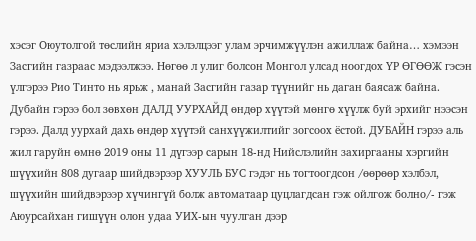хэсэг Оюутолгой төслийн яриа хэлэлцээг улам эрчимжүүлэн ажиллаж байна… хэмээн Засгийн газраас мэдээлжээ. Нөгөө л улиг болсон Монгол улсад ноогдох ҮР ӨГӨӨЖ гэсэн үлгэрээ Рио Тинто нь ярьж , манай Засгийн газар түүнийг нь даган баясаж байна. Дубайн гэрээ бол зөвхөн ДАЛД УУРХАЙД өндөр хүүтэй мөнгө хүүлж буй эрхийг нээсэн гэрээ. Далд уурхай дахь өндөр хүүтэй санхүүжилтийг зогсоох ёстой. ДУБАЙН гэрээ аль жил гаруйн өмнө 2019 оны 11 дүгээр сарын 18-нд Нийслэлийн захиргааны хэргийн шүүхийн 808 дугаар шийдвэрээр ХУУЛЬ БУС гэдэг нь тогтоогдсон /өөрөөр хэлбэл, шүүхийн шийдвэрээр хүчингүй болж автоматаар цуцлагдсан гэж ойлгож болно/- гэж Аюурсайхан гишүүн олон удаа УИХ-ын чуулган дээр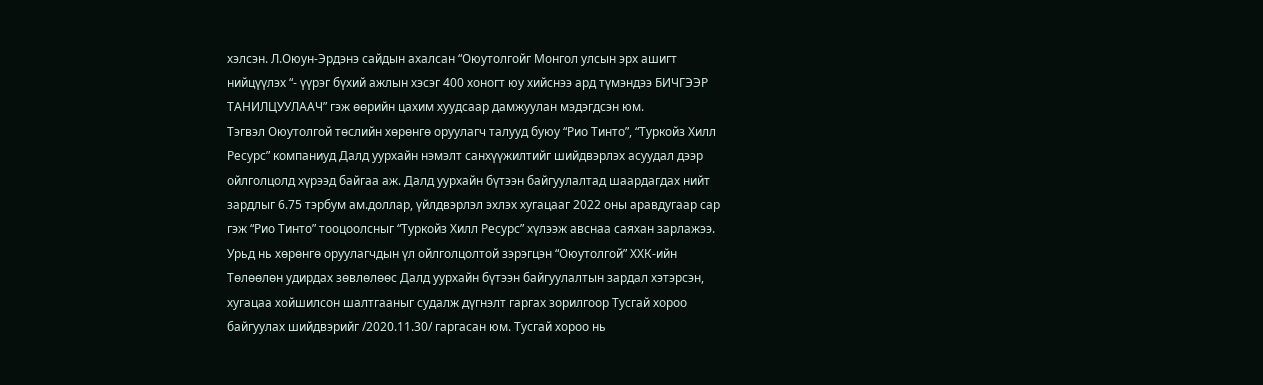хэлсэн. Л.Оюун-Эрдэнэ сайдын ахалсан “Оюутолгойг Монгол улсын эрх ашигт нийцүүлэх “- үүрэг бүхий ажлын хэсэг 400 хоногт юу хийснээ ард түмэндээ БИЧГЭЭР ТАНИЛЦУУЛААЧ” гэж өөрийн цахим хуудсаар дамжуулан мэдэгдсэн юм.
Тэгвэл Оюутолгой төслийн хөрөнгө оруулагч талууд буюу “Рио Тинто”, “Туркойз Хилл Ресурс” компаниуд Далд уурхайн нэмэлт санхүүжилтийг шийдвэрлэх асуудал дээр ойлголцолд хүрээд байгаа аж. Далд уурхайн бүтээн байгуулалтад шаардагдах нийт зардлыг 6.75 тэрбум ам.доллар, үйлдвэрлэл эхлэх хугацааг 2022 оны аравдугаар сар гэж “Рио Тинто” тооцоолсныг “Туркойз Хилл Ресурс” хүлээж авснаа саяхан зарлажээ.
Урьд нь хөрөнгө оруулагчдын үл ойлголцолтой зэрэгцэн “Оюутолгой” ХХК-ийн Төлөөлөн удирдах зөвлөлөөс Далд уурхайн бүтээн байгуулалтын зардал хэтэрсэн, хугацаа хойшилсон шалтгааныг судалж дүгнэлт гаргах зорилгоор Тусгай хороо байгуулах шийдвэрийг /2020.11.30/ гаргасан юм. Тусгай хороо нь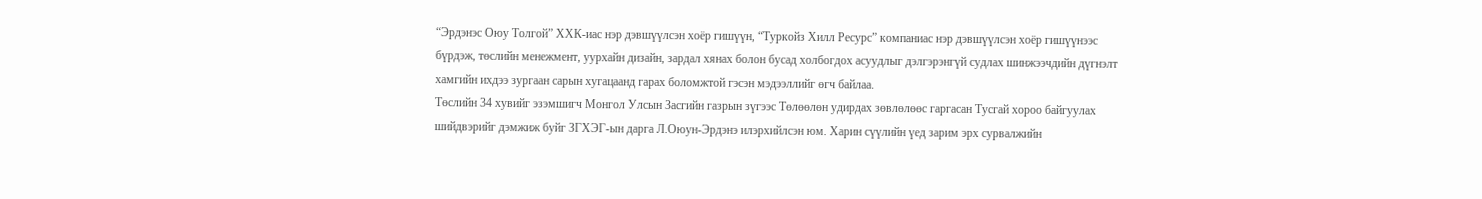“Эрдэнэс Оюу Толгой” ХХК-иас нэр дэвшүүлсэн хоёр гишүүн, “Туркойз Хилл Ресурс” компаниас нэр дэвшүүлсэн хоёр гишүүнээс бүрдэж, төслийн менежмент, уурхайн дизайн, зардал хянах болон бусад холбогдох асуудлыг дэлгэрэнгүй судлах шинжээчдийн дүгнэлт хамгийн ихдээ зургаан сарын хугацаанд гарах боломжтой гэсэн мэдээллийг өгч байлаа.
Төслийн 34 хувийг эзэмшигч Монгол Улсын Засгийн газрын зүгээс Төлөөлөн удирдах зөвлөлөөс гаргасан Тусгай хороо байгуулах шийдвэрийг дэмжиж буйг ЗГХЭГ-ын дарга Л.Оюун-Эрдэнэ илэрхийлсэн юм. Харин сүүлийн үед зарим эрх сурвалжийн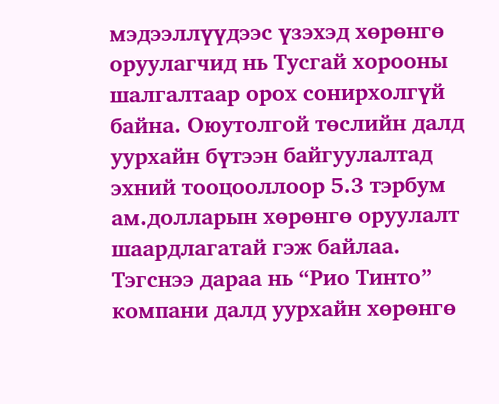мэдээллүүдээс үзэхэд хөрөнгө оруулагчид нь Тусгай хорооны шалгалтаар орох сонирхолгүй байна. Оюутолгой төслийн далд уурхайн бүтээн байгуулалтад эхний тооцооллоор 5.3 тэрбум ам.долларын хөрөнгө оруулалт шаардлагатай гэж байлаа. Тэгснээ дараа нь “Рио Тинто” компани далд уурхайн хөрөнгө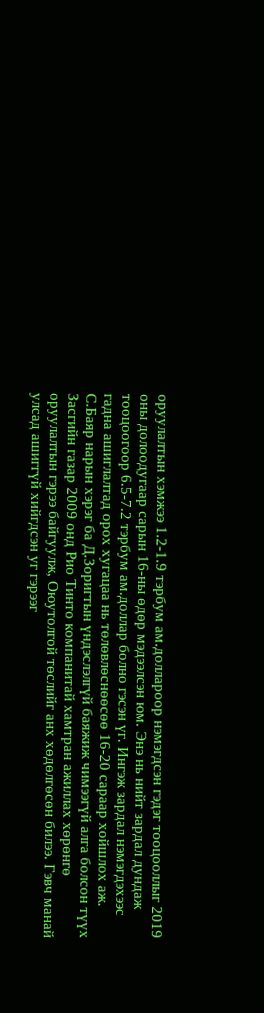оруулалтын хэмжээ 1.2-1.9 тэрбум ам.доллароор нэмэгдсэн гэдэг тооцооллыг 2019 оны долоодугаар сарын 16-ны өдөр мэдээлсэн юм. Энэ нь нийт зардал дундаж тооцоогоор 6.5-7.2 тэрбум ам.доллар болно гэсэн үг. Ингэж зардал нэмэгдэхээс гадна ашиглалтад орох хугацаа нь төлөвлөснөөсөө 16-20 сараар хойшлох аж.
С.Баяр нарын хэрэг ба Д.Зоригтын үндэслэлгүй баяжиж чимээгүй алга болсон түүх
Засгийн газар 2009 онд Рио Тинто компанитай хамтран ажиллах хөрөнгө оруулалтын гэрээ байгуулж, Оюутолгой төслийг анх хөдөлгөсөн билээ. Гэвч манай улсад ашиггүй хийгдсэн уг гэрээг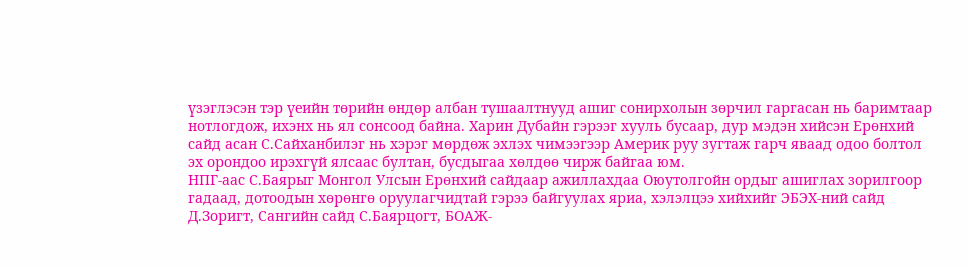үзэглэсэн тэр үеийн төрийн өндөр албан тушаалтнууд ашиг сонирхолын зөрчил гаргасан нь баримтаар нотлогдож, ихэнх нь ял сонсоод байна. Харин Дубайн гэрээг хууль бусаар, дур мэдэн хийсэн Ерөнхий сайд асан С.Сайханбилэг нь хэрэг мөрдөж эхлэх чимээгээр Америк руу зугтаж гарч яваад одоо болтол эх орондоо ирэхгүй ялсаас бултан, бусдыгаа хөлдөө чирж байгаа юм.
НПГ-аас С.Баярыг Монгол Улсын Ерөнхий сайдаар ажиллахдаа Оюутолгойн ордыг ашиглах зорилгоор гадаад, дотоодын хөрөнгө оруулагчидтай гэрээ байгуулах яриа, хэлэлцээ хийхийг ЭБЭХ-ний сайд Д.Зоригт, Сангийн сайд С.Баярцогт, БОАЖ-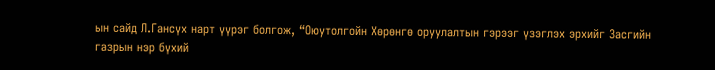ын сайд Л.Гансүх нарт үүрэг болгож, “Оюутолгойн Хөрөнгө оруулалтын гэрээг үзэглэх эрхийг Засгийн газрын нэр бүхий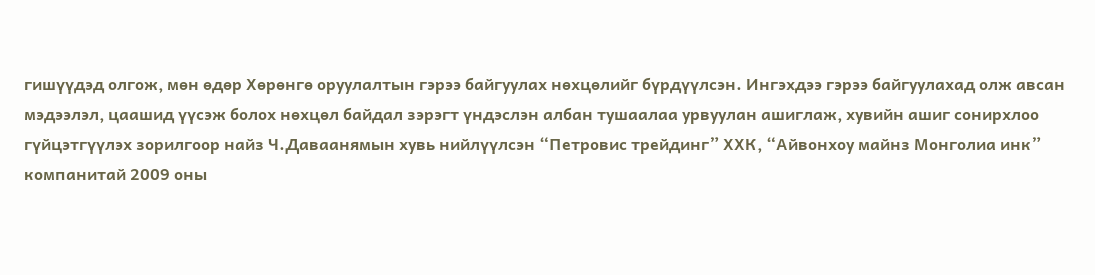гишүүдэд олгож, мөн өдөр Хөрөнгө оруулалтын гэрээ байгуулах нөхцөлийг бүрдүүлсэн. Ингэхдээ гэрээ байгуулахад олж авсан мэдээлэл, цаашид үүсэж болох нөхцөл байдал зэрэгт үндэслэн албан тушаалаа урвуулан ашиглаж, хувийн ашиг сонирхлоо гүйцэтгүүлэх зорилгоор найз Ч.Даваанямын хувь нийлүүлсэн “Петровис трейдинг” ХХК, “Айвонхоу майнз Монголиа инк” компанитай 2009 оны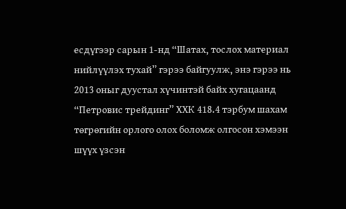есдүгээр сарын 1-нд “Шатах, тослох материал нийлүүлэх тухай” гэрээ байгуулж, энэ гэрээ нь 2013 оныг дуустал хүчинтэй байх хугацаанд “Петровис трейдинг” ХХК 418.4 тэрбум шахам төгрөгийн орлого олох боломж олгосон хэмээн шүүх үзсэн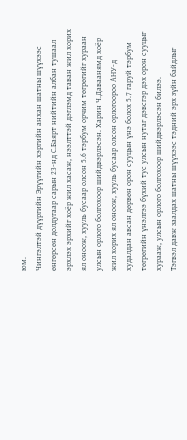юм.
Чингэлтэй дүүргийн Эрүүгийн хэргийн анхан шатны шүүхээс өнгөрсөн долдугаар сарын 23-нд С.Баярт нийтийн албан тушаал эрхлэх эрхийг хоёр жил хасаж, нээлттэй дэглэмд таван жил хорих ял оноож, хууль бусаар олсон 5.6 тэрбум орчим төгрөгийг хураан улсын орлого болгохоор шийдвэрлэсэн. Харин Ч.Даваанямд хоёр жил хорих ял оноож, хууль бусаар олсон орлогоороо АНУ-д худалдан авсан дөрвөн орон сууцын үнэ болох 5.7 гаруй тэрбум төгрөгийн үнэлгээ бүхий тус улсын нутаг дэвсгэр дэх орон сууцыг хурааж, улсын орлого болгохоор шийдвэрлэсэн билээ.
Тэгвэл давж заалдах шатны шүүхээс тэдний эрх зүйн байдлыг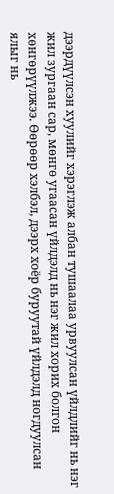дээрдүүлсэн хуулийг хэрэглэж албан тушаалаа урвуулсан үйлдлийг нь нэг жил зургаан сар, мөнгө угаасан үйлдэлд нь нэг жил хорих болгон хөнгөрүүлжээ. Өөрөөр хэлбэл, дээрх хоёр буруутай үйлдэлд ногдуулсан ялыг нь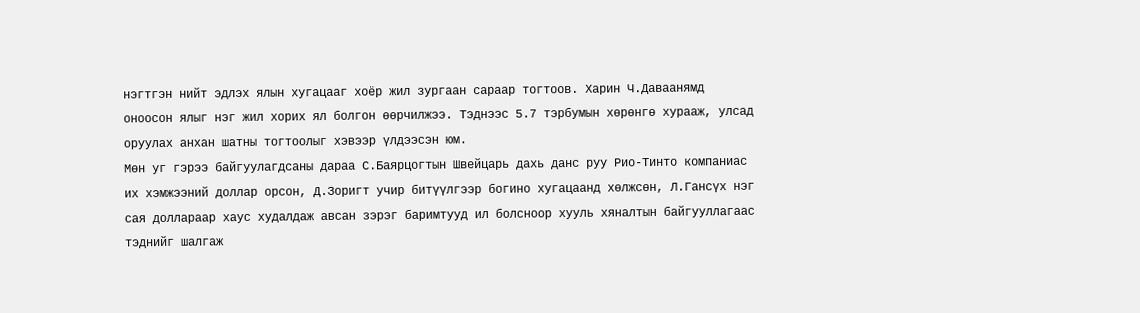нэгтгэн нийт эдлэх ялын хугацааг хоёр жил зургаан сараар тогтоов. Харин Ч.Даваанямд оноосон ялыг нэг жил хорих ял болгон өөрчилжээ. Тэднээс 5.7 тэрбумын хөрөнгө хурааж, улсад оруулах анхан шатны тогтоолыг хэвээр үлдээсэн юм.
Мөн уг гэрээ байгуулагдсаны дараа С.Баярцогтын Швейцарь дахь данс руу Рио-Тинто компаниас их хэмжээний доллар орсон, Д.Зоригт учир битүүлгээр богино хугацаанд хөлжсөн, Л.Гансүх нэг сая доллараар хаус худалдаж авсан зэрэг баримтууд ил болсноор хууль хяналтын байгууллагаас тэднийг шалгаж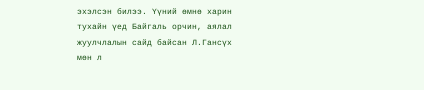эхэлсэн билээ. Үүний өмнө харин тухайн үед Байгаль орчин, аялал жуулчлалын сайд байсан Л.Гансүх мөн л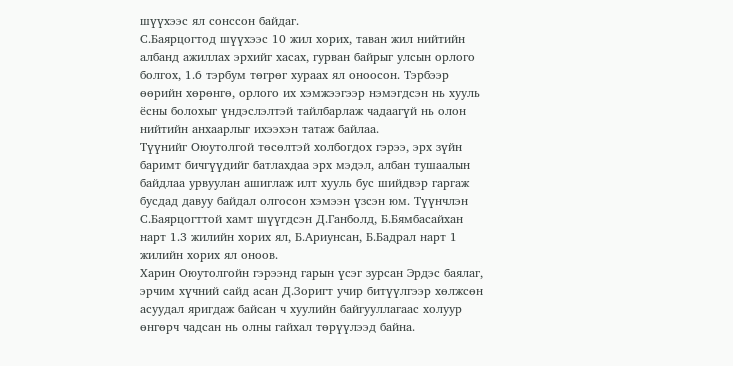шүүхээс ял сонссон байдаг.
С.Баярцогтод шүүхээс 10 жил хорих, таван жил нийтийн албанд ажиллах эрхийг хасах, гурван байрыг улсын орлого болгох, 1.6 тэрбум төгрөг хураах ял оноосон. Тэрбээр өөрийн хөрөнгө, орлого их хэмжээгээр нэмэгдсэн нь хууль ёсны болохыг үндэслэлтэй тайлбарлаж чадаагүй нь олон нийтийн анхаарлыг ихээхэн татаж байлаа.
Түүнийг Оюутолгой төсөлтэй холбогдох гэрээ, эрх зүйн баримт бичгүүдийг батлахдаа эрх мэдэл, албан тушаалын байдлаа урвуулан ашиглаж илт хууль бус шийдвэр гаргаж бусдад давуу байдал олгосон хэмээн үзсэн юм. Түүнчлэн С.Баярцогттой хамт шүүгдсэн Д.Ганболд, Б.Бямбасайхан нарт 1.3 жилийн хорих ял, Б.Ариунсан, Б.Бадрал нарт 1 жилийн хорих ял оноов.
Харин Оюутолгойн гэрээнд гарын үсэг зурсан Эрдэс баялаг, эрчим хүчний сайд асан Д.Зоригт учир битүүлгээр хөлжсөн асуудал яригдаж байсан ч хуулийн байгууллагаас холуур өнгөрч чадсан нь олны гайхал төрүүлээд байна.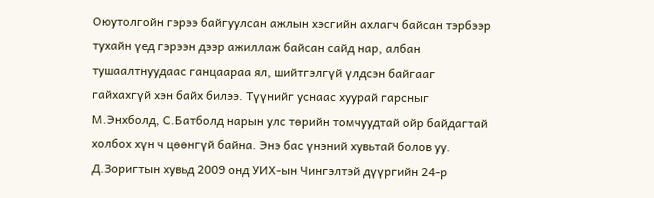Оюутолгойн гэрээ байгуулсан ажлын хэсгийн ахлагч байсан тэрбээр тухайн үед гэрээн дээр ажиллаж байсан сайд нар, албан тушаалтнуудаас ганцаараа ял, шийтгэлгүй үлдсэн байгааг гайхахгүй хэн байх билээ. Түүнийг уснаас хуурай гарсныг М.Энхболд, С.Батболд нарын улс төрийн томчуудтай ойр байдагтай холбох хүн ч цөөнгүй байна. Энэ бас үнэний хувьтай болов уу.
Д.Зоригтын хувьд 2009 онд УИХ-ын Чингэлтэй дүүргийн 24-р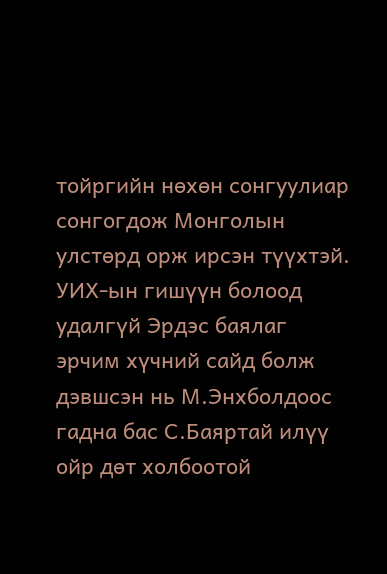тойргийн нөхөн сонгуулиар сонгогдож Монголын улстөрд орж ирсэн түүхтэй. УИХ-ын гишүүн болоод удалгүй Эрдэс баялаг эрчим хүчний сайд болж дэвшсэн нь М.Энхболдоос гадна бас С.Баяртай илүү ойр дөт холбоотой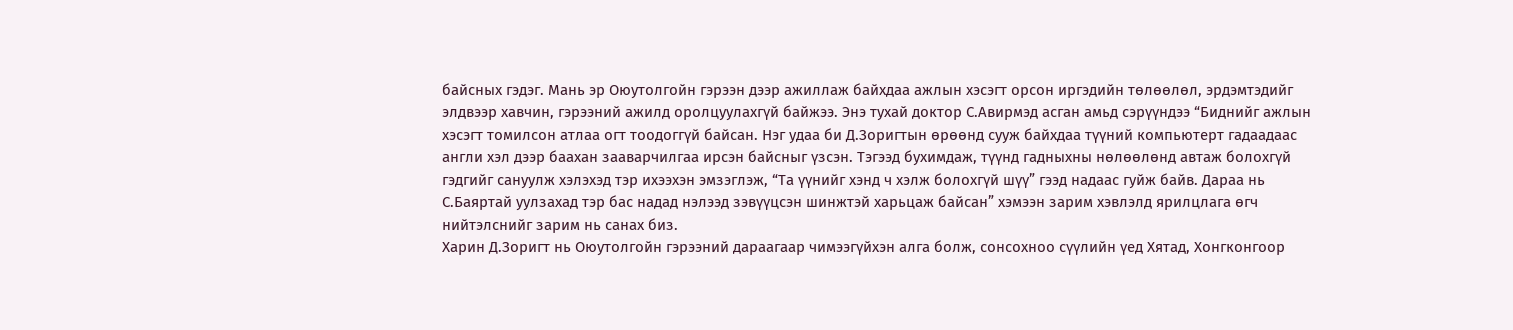байсных гэдэг. Мань эр Оюутолгойн гэрээн дээр ажиллаж байхдаа ажлын хэсэгт орсон иргэдийн төлөөлөл, эрдэмтэдийг элдвээр хавчин, гэрээний ажилд оролцуулахгүй байжээ. Энэ тухай доктор С.Авирмэд асган амьд сэрүүндээ “Биднийг ажлын хэсэгт томилсон атлаа огт тоодоггүй байсан. Нэг удаа би Д.Зоригтын өрөөнд сууж байхдаа түүний компьютерт гадаадаас англи хэл дээр баахан зааварчилгаа ирсэн байсныг үзсэн. Тэгээд бухимдаж, түүнд гадныхны нөлөөлөнд автаж болохгүй гэдгийг сануулж хэлэхэд тэр ихээхэн эмзэглэж, “Та үүнийг хэнд ч хэлж болохгүй шүү” гээд надаас гуйж байв. Дараа нь С.Баяртай уулзахад тэр бас надад нэлээд зэвүүцсэн шинжтэй харьцаж байсан” хэмээн зарим хэвлэлд ярилцлага өгч нийтэлснийг зарим нь санах биз.
Харин Д.Зоригт нь Оюутолгойн гэрээний дараагаар чимээгүйхэн алга болж, сонсохноо сүүлийн үед Хятад, Хонгконгоор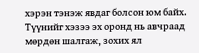хэрэн тэнэж явдаг болсон юм байх. Түүнийг хэзээ эх оронд нь авчраад мөрдөн шалгаж, зохих ял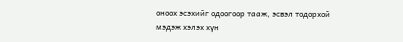оноох эсэхийг одоогоор тааж, эсвэл тодорхой мэдэж хэлэх хүн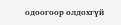одоогоор олдохгүй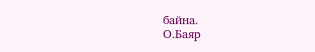байна.
О.Баяр